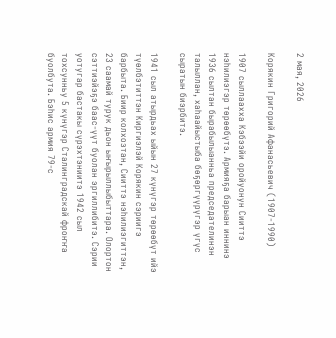2 мая, 2026

Корякин Григорий Афанасьевич (1907-1990)

1907 сыллаахха Кэбээйи оройуонун Сииттэ нэһилиэгэр төрөөбүтэ. Армияҕа барыан иннинэ 1936 сылтан бырабылыанньа председателинэн талыллан, хаһаайыстыба бөҕөргүүрүгэр үгүс сыратын биэрбитэ.

1941 сыл атырдьах ыйын 27 күнүгэр төрөөбүт ийэ түөлбэтиттэн Киргиэлэй Корякин сэриигэ барбыта. Биир колхозтан, Сииттэ нэһилиэгиттэн, 23 саамай турук дьон ыҥырыллыбыттара. Олортон сэттиэйэҕэ баас-үүт буолан эргиллибитэ. Сэрии уотугар бастакы сүрэхтэниитэ 1942 сыл тохсунньу 5 күнүгэр Сталинградскай фроҥҥа буолбута. Бэһис армия 79-с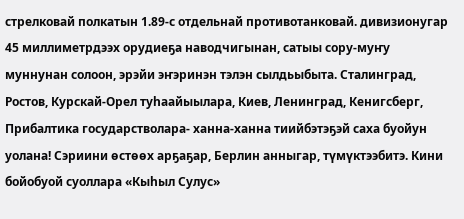стрелковай полкатын 1.89-с отдельнай противотанковай. дивизионугар 45 миллиметрдээх орудиеҕа наводчигынан, сатыы сору-муҥу муннунан солоон, эрэйи эҥэринэн тэлэн сылдьыбыта. Сталинград, Ростов, Курскай-Орел туһаайыылара, Киев, Ленинград, Кенигсберг, Прибалтика государстволара- ханна-ханна тиийбэтэҕэй саха буойун уолана! Сэриини өстөөх арҕаҕар, Берлин анныгар, түмүктээбитэ. Кини бойобуой суоллара «Кыһыл Сулус»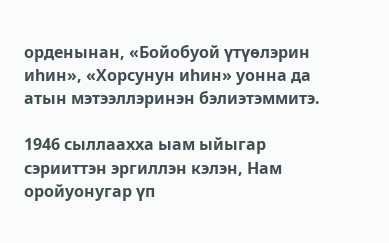орденынан, «Бойобуой үтүөлэрин иһин», «Хорсунун иһин» уонна да атын мэтээллэринэн бэлиэтэммитэ.

1946 сыллаахха ыам ыйыгар сэрииттэн эргиллэн кэлэн, Нам оройуонугар үп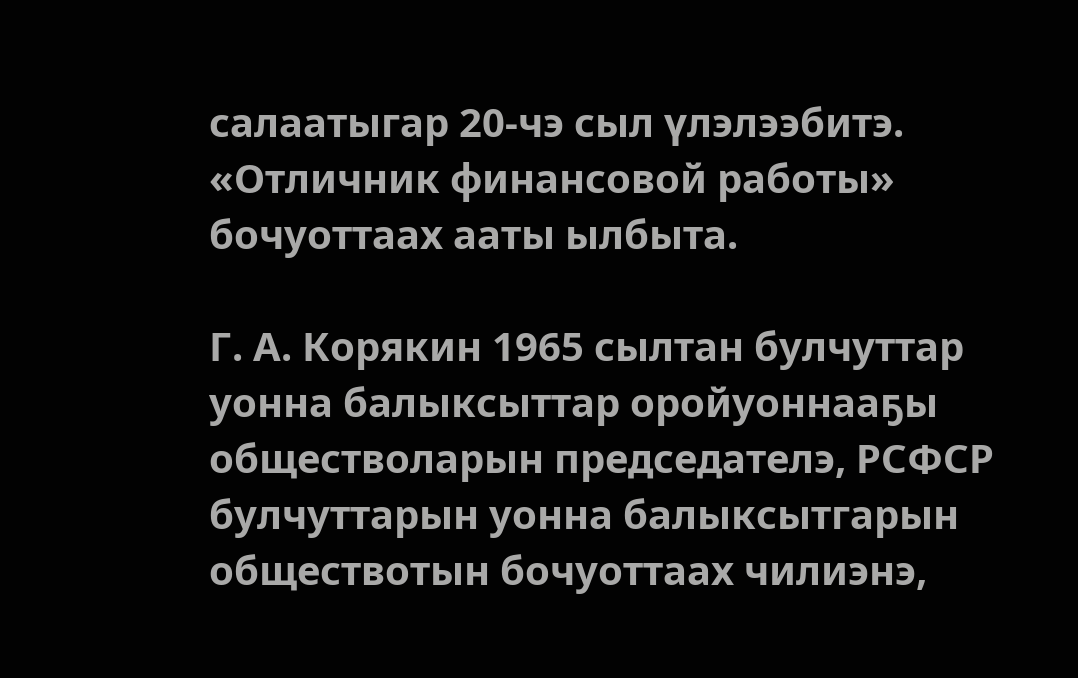салаатыгар 20-чэ сыл үлэлээбитэ. «Отличник финансовой работы» бочуоттаах ааты ылбыта.

Г. А. Корякин 1965 сылтан булчуттар уонна балыксыттар оройуоннааҕы обществоларын председателэ, РСФСР булчуттарын уонна балыксытгарын обществотын бочуоттаах чилиэнэ,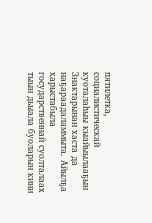пятилетка, социалистическай куоталаһыы кыайыылааҕын Знактарынан хаста да наҕараадаламмыта. Айылҕа харыстабыла государственнай суолталаах тыын дьыала буоларын кини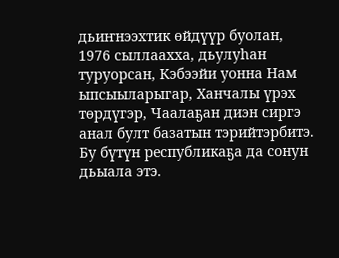дьиҥнээхтик өйдүүр буолан, 1976 сыллаахха, дьулуһан туруорсан, Кэбээйи уонна Нам ыпсыыларыгар, Ханчалы үрэх төрдүгэр, Чаалаҕан диэн сиргэ анал булт базатын тэрийтэрбитэ. Бу бүтүн республикаҕа да сонун дьыала этэ.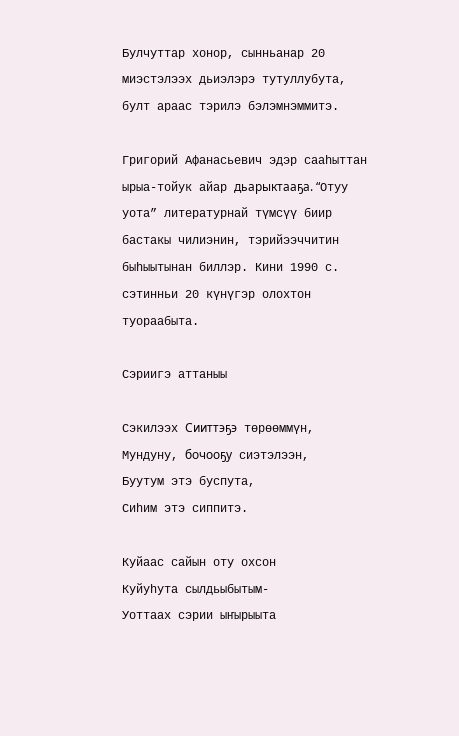Булчуттар хонор, сынньанар 20 миэстэлээх дьиэлэрэ тутуллубута, булт араас тэрилэ бэлэмнэммитэ.

Григорий Афанасьевич эдэр сааһыттан ырыа-тойук айар дьарыктааҕа. “Отуу уота” литературнай түмсүү биир бастакы чилиэнин, тэрийээччитин быһыытынан биллэр. Кини 1990 с. сэтинньи 20 күнүгэр олохтон туораабыта.

Сэриигэ аттаныы

Сэкилээх Сииттэҕэ төрөөммүн,
Мундуну, бочооҕу сиэтэлээн,
Буутум этэ буспута,
Сиһим этэ сиппитэ.

Куйаас сайын оту охсон
Куйуһута сылдьыбытым-
Уоттаах сэрии ыҥырыыта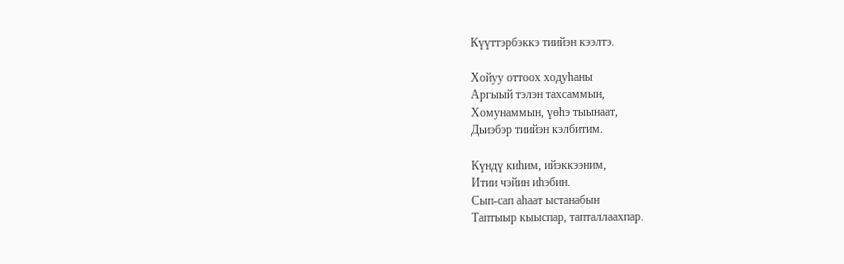Күүттэрбэккэ тиийэн кээлтэ.

Хойуу оттоох ходуһаны
Аргыый тэлэн тахсаммын,
Хомунаммын, үөһэ тыынаат,
Дьиэбэр тиийэн кэлбитим.

Күндү киһим, ийэккээним,
Итии чэйин иһэбин.
Сып-сап аһаат ыстанабын
Таптыыр кыыспар, тапталлаахпар.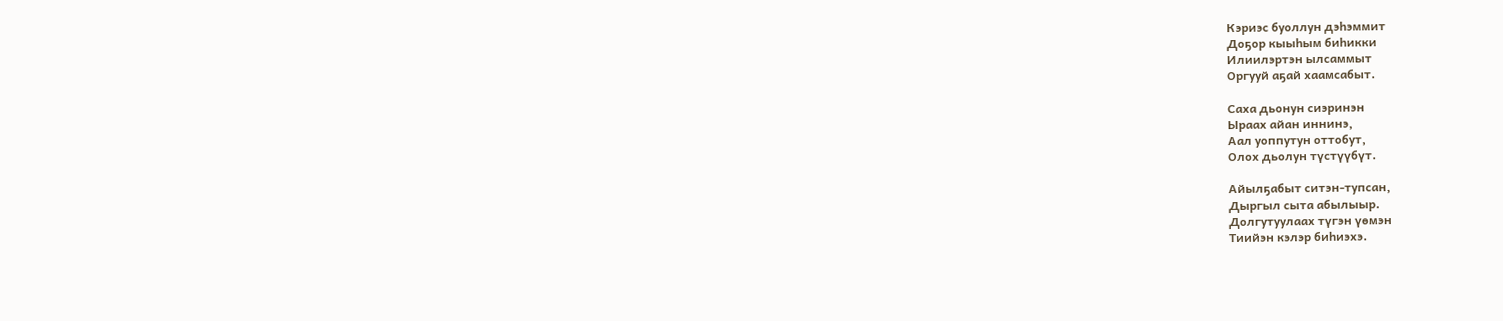Кэриэс буоллун дэһэммит
Доҕор кыыһым биһикки
Илиилэртэн ылсаммыт
Оргууй аҕай хаамсабыт.

Саха дьонун сиэринэн
Ыраах айан иннинэ,
Аал уоппутун оттобут,
Олох дьолун түстүүбүт.

Айылҕабыт ситэн-тупсан,
Дыргыл сыта абылыыр.
Долгутуулаах түгэн үөмэн
Тиийэн кэлэр биһиэхэ.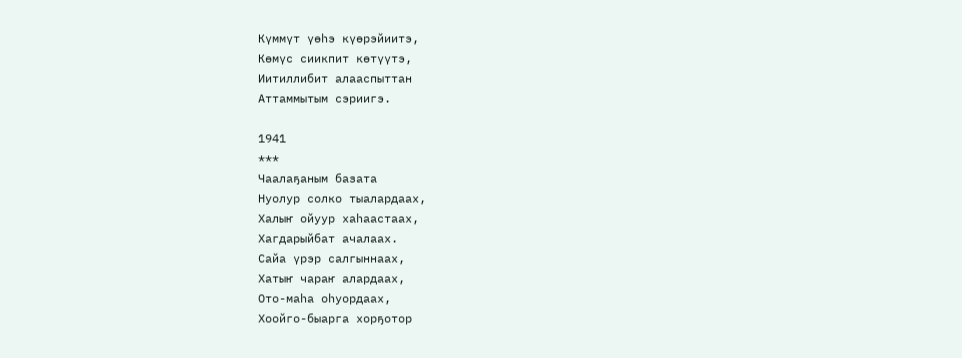Күммүт үөһэ күөрэйиитэ,
Көмүс сиикпит көтүүтэ,
Иитиллибит алааспыттан
Аттаммытым сэриигэ.

1941
***
Чаалаҕаным базата
Нуолур солко тыалардаах,
Халыҥ ойуур хаһаастаах,
Хагдарыйбат ачалаах.
Сайа үрэр салгыннаах,
Хатыҥ чараҥ алардаах,
Ото-маһа оһуордаах,
Хоойго-быарга хорҕотор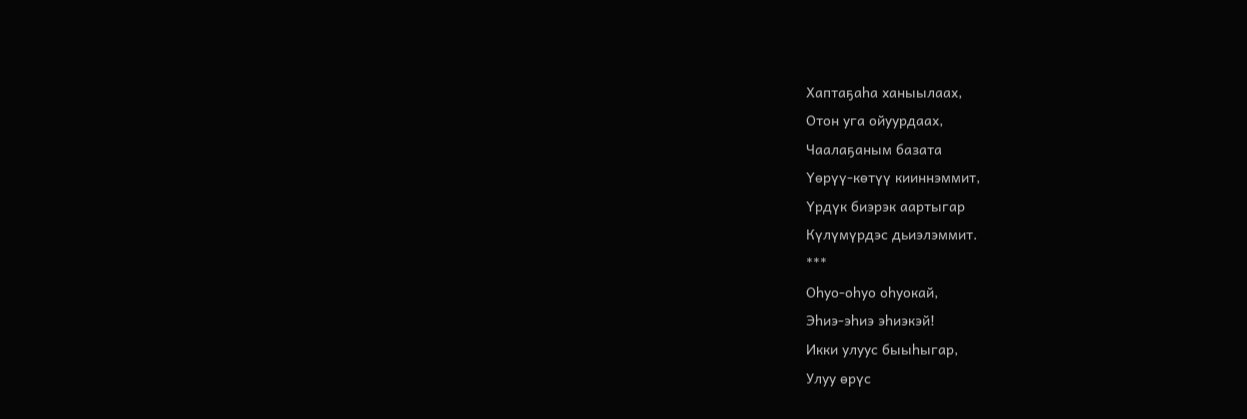Хаптаҕаһа ханыылаах,
Отон уга ойуурдаах,
Чаалаҕаным базата
Үөрүү-көтүү кииннэммит,
Үрдүк биэрэк аартыгар
Күлүмүрдэс дьиэлэммит.
***
Оһуо-оһуо оһуокай,
Эһиэ-эһиэ эһиэкэй!
Икки улуус быыһыгар,
Улуу өрүс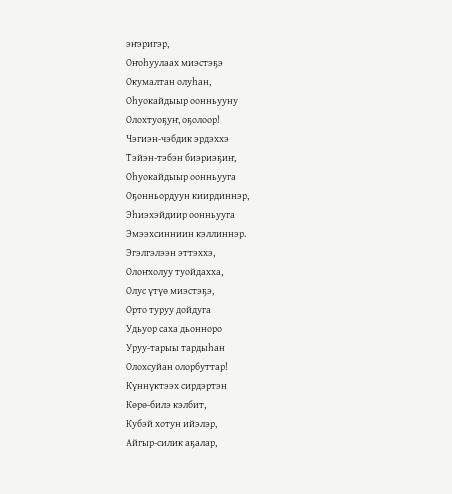эҥэригэр,
Оҥоһуулаах миэстэҕэ
Окумалтан олуһан,
Оһуокайдыыр оонньууну
Олохтуоҕуҥ, оҕолоор!
Чэгиэн-чэбдик эрдэххэ
Тэйэн-тэбэн биэриэҕиҥ,
Оһуокайдыыр оонньууга
Оҕонньордуун киирдиннэр,
Эһиэхэйдиир оонньууга
Эмээхсинниин кэллиннэр.
Эгэлгэлээн эттэххэ,
Олоҥхолуу туойдахха,
Олус үтүө миэстэҕэ,
Орто туруу дойдуга
Удьуор саха дьонноро
Уруу-тарыы тардыһан
Олохсуйан олорбуттар!
Күннүктээх сирдэртэн
Көрө-билэ кэлбит,
Кубэй хотун ийэлэр,
Айгыр-силик аҕалар,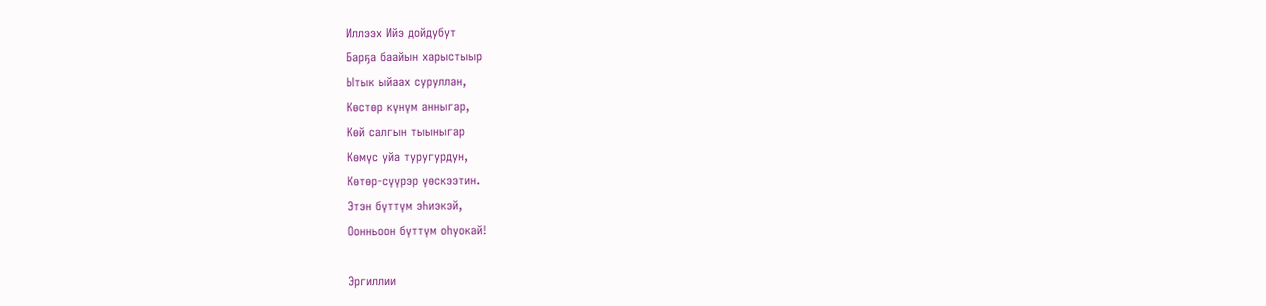Иллээх Ийэ дойдубут
Барҕа баайын харыстыыр
Ытык ыйаах суруллан,
Көстөр күнүм анныгар,
Көй салгын тыыныгар
Көмүс уйа туругурдун,
Көтөр-сүүрэр үөскээтин.
Этэн бүттүм эҺиэкэй,
Оонньоон бүттүм оһуокай!

Эргиллии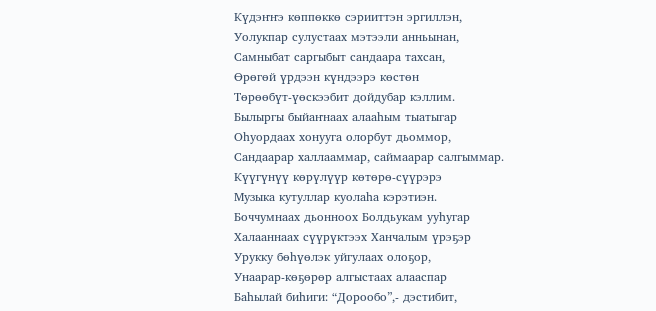Күдэҥҥэ көппөккө сэрииттэн эргиллэн,
Уолукпар сулустаах мэтээли анньынан,
Самныбат саргыбыт сандаара тахсан,
Өрөгөй үрдээн күндээрэ көстөн
Төрөөбүт-үөскээбит дойдубар кэллим.
Былыргы быйаҥнаах алааһым тыатыгар
Оһуордаах хонууга олорбут дьоммор,
Сандаарар халлааммар, саймаарар салгыммар.
Күүгүнүү көрүлүүр көтөрө-сүүрэрэ
Музыка кутуллар куолаһа кэрэтиэн.
Боччумнаах дьонноох Болдьукам ууһугар
Халааннаах сүүрүктээх Ханчалым үрэҕэр
Урукку бөһүөлэк уйгулаах олоҕор,
Унаарар-көҕөрөр алгыстаах алааспар
Баһылай биһиги: “Дорообо”,- дэстибит,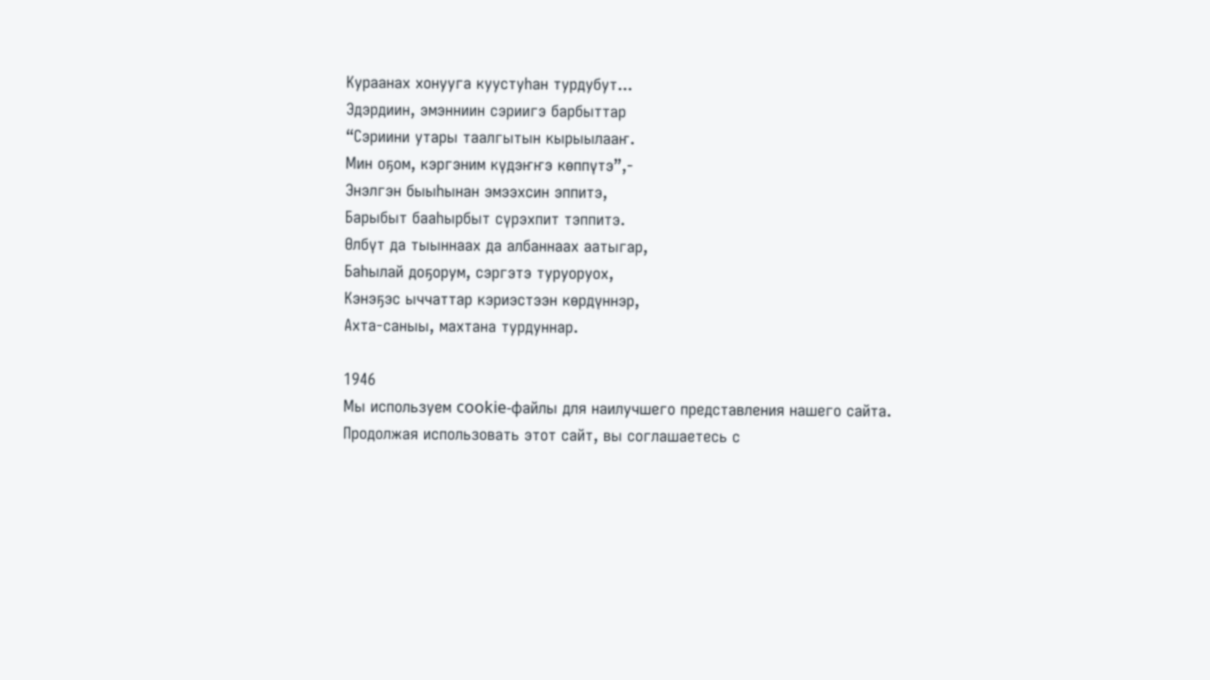Кураанах хонууга куустуһан турдубут...
Эдэрдиин, эмэнниин сэриигэ барбыттар
“Сэриини утары таалгытын кырыылааҥ.
Мин оҕом, кэргэним күдэҥҥэ көппүтэ”,-
Энэлгэн быыһынан эмээхсин эппитэ,
Барыбыт бааһырбыт сүрэхпит тэппитэ.
Өлбүт да тыыннаах да албаннаах аатыгар,
Баһылай доҕорум, сэргэтэ туруоруох,
Кэнэҕэс ыччаттар кэриэстээн көрдүннэр,
Ахта-саныы, махтана турдуннар.

1946
Мы используем cookie-файлы для наилучшего представления нашего сайта. Продолжая использовать этот сайт, вы соглашаетесь с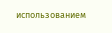использованием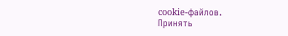cookie-файлов.
Принять